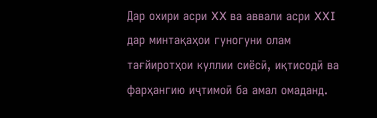Дар охири асри XX ва аввали асри XXI дар минтақаҳои гуногуни олам тағйиротҳои куллии сиёсӣ, иқтисодӣ ва фарҳангию иҷтимоӣ ба амал омаданд.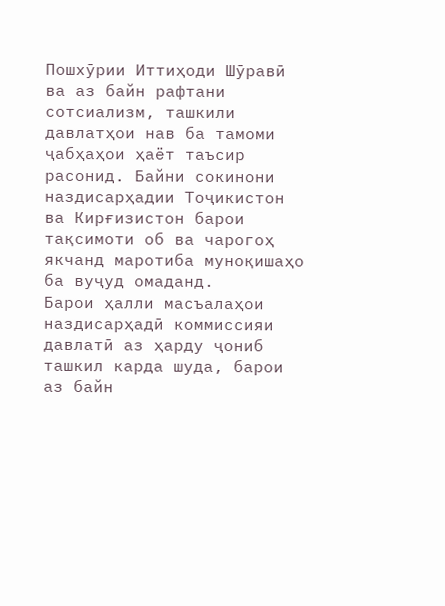Пошхӯрии Иттиҳоди Шӯравӣ ва аз байн рафтани сотсиализм, ташкили давлатҳои нав ба тамоми ҷабҳаҳои ҳаёт таъсир расонид. Байни сокинони наздисарҳадии Тоҷикистон ва Кирғизистон барои тақсимоти об ва чарогоҳ якчанд маротиба муноқишаҳо ба вуҷуд омаданд.
Барои ҳалли масъалаҳои наздисарҳадӣ коммиссияи давлатӣ аз ҳарду ҷониб ташкил карда шуда, барои аз байн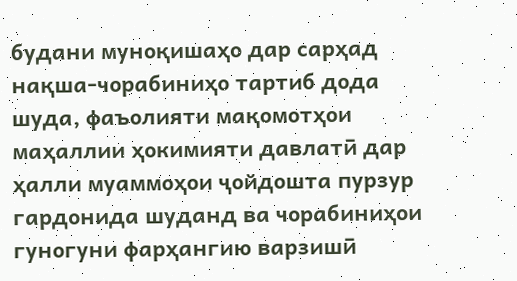будани муноқишаҳо дар сарҳад нақша-чорабиниҳо тартиб дода шуда, фаъолияти мақомотҳои маҳаллии ҳокимияти давлатӣ дар ҳалли муаммоҳои ҷойдошта пурзур гардонида шуданд ва чорабиниҳои гуногуни фарҳангию варзишӣ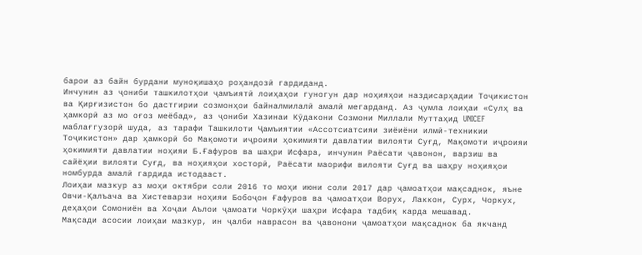барои аз байн бурдани муноқишаҳо роҳандозӣ гардиданд.
Инчунин аз ҷониби ташкилотҳои ҷамъиятӣ лоиҳаҳои гуногун дар ноҳияҳои наздисарҳадии Тоҷикистон ва Қирғизистон бо дастгирии созмонҳои байналмилалӣ амалӣ мегарданд. Аз ҷумла лоиҳаи «Сулҳ ва ҳамкорӣ аз мо оғоз меёбад», аз ҷониби Хазинаи Кӯдакони Созмони Миллали Муттаҳид UNICEF маблағгузорӣ шуда, аз тарафи Ташкилоти Ҷамъиятии «Ассотсиатсияи зиёиёни илмӣ-техникии Тоҷикистон» дар ҳамкорӣ бо Мақомоти иҷроияи ҳокимияти давлатии вилояти Суғд, Мақомоти иҷроияи ҳокимияти давлатии ноҳияи Б.Ғафуров ва шаҳри Исфара, инчунин Раёсати ҷавонон, варзиш ва сайёҳии вилояти Суғд, ва ноҳияҳои хосторӣ, Раёсати маорифи вилояти Суғд ва шаҳру ноҳияҳои номбурда амалӣ гардида истодааст.
Лоиҳаи мазкур аз моҳи октябри соли 2016 то моҳи июни соли 2017 дар ҷамоатҳои мақсаднок, яъне Овчи-Қалъача ва Хистеварзи ноҳияи Бобоҷон Ғафуров ва ҷамоатҳои Ворух, Лаккон, Сурх, Чоркух, деҳаҳои Сомониён ва Хоҷаи Аълои ҷамоати Чоркӯҳи шаҳри Исфара тадбиқ карда мешавад.
Мақсади асосии лоиҳаи мазкур, ин ҷалби наврасон ва ҷавонони ҷамоатҳои мақсаднок ба якчанд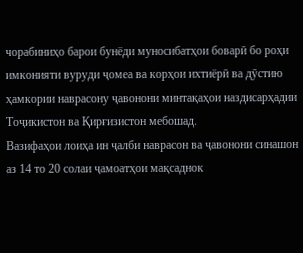чорабиниҳо барои бунёди муносибатҳои боварӣ бо роҳи имконияти вуруди ҷомеа ва корҳои ихтиёрӣ ва дӯстию ҳамкории наврасону ҷавонони минтақаҳои наздисарҳадии Тоҷикистон ва Қирғизистон мебошад.
Вазифаҳои лоиҳа ин ҷалби наврасон ва ҷавонони синашон аз 14 то 20 солаи ҷамоатҳои мақсаднок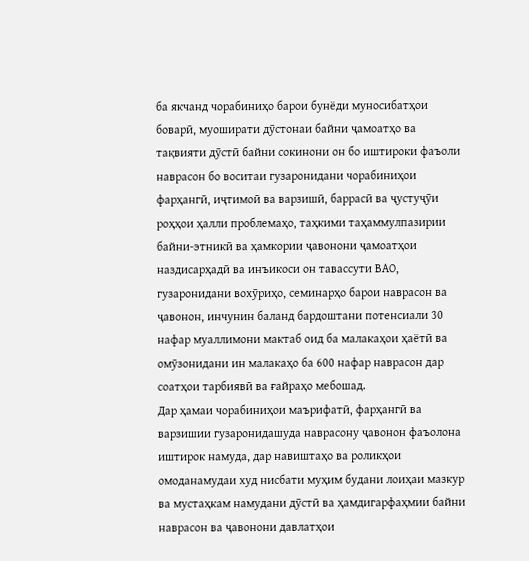ба якчанд чорабиниҳо барои бунёди муносибатҳои боварӣ, муоширати дӯстонаи байни ҷамоатҳо ва тақвияти дӯстӣ байни сокинони он бо иштироки фаъоли наврасон бо воситаи гузаронидани чорабиниҳои фарҳангӣ, иҷтимоӣ ва варзишӣ, баррасӣ ва ҷустуҷӯи роҳҳои ҳалли проблемаҳо, таҳкими таҳаммулпазирии байни-этникӣ ва ҳамкории ҷавонони ҷамоатҳои наздисарҳадӣ ва инъикоси он тавассути ВАО, гузаронидани вохӯриҳо, семинарҳо барои наврасон ва ҷавонон, инчунин баланд бардоштани потенсиали 30 нафар муаллимони мактаб оид ба малакаҳои ҳаётӣ ва омӯзонидани ин малакаҳо ба 600 нафар наврасон дар соатҳои тарбиявӣ ва ғайраҳо мебошад.
Дар ҳамаи чорабиниҳои маърифатӣ, фарҳангӣ ва варзишии гузаронидашуда наврасону ҷавонон фаъолона иштирок намуда, дар навиштаҳо ва роликҳои омоданамудаи худ нисбати муҳим будани лоиҳаи мазкур ва мустаҳкам намудани дӯстӣ ва ҳамдигарфаҳмии байни наврасон ва ҷавонони давлатҳои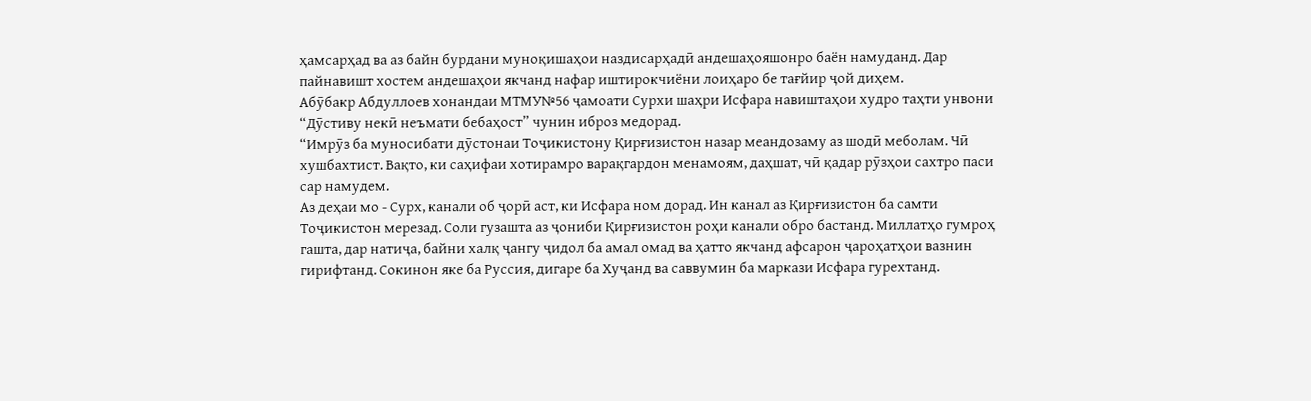ҳамсарҳад ва аз байн бурдани муноқишаҳои наздисарҳадӣ андешаҳояшонро баён намуданд. Дар пайнавишт хостем андешаҳои якчанд нафар иштирокчиёни лоиҳаро бе тағйир ҷой диҳем.
Абӯбакр Абдуллоев хонандаи МТМУ№56 ҷамоати Сурхи шаҳри Исфара навиштаҳои худро таҳти унвони “Дӯстиву некӣ неъмати бебаҳост” чунин иброз медорад.
“Имрӯз ба муносибати дӯстонаи Тоҷикистону Қирғизистон назар меандозаму аз шодӣ меболам. Чӣ хушбахтист. Вақто, ки саҳифаи хотирамро варақгардон менамоям, даҳшат, чӣ қадар рӯзҳои сахтро паси сар намудем.
Аз деҳаи мо - Сурх, канали об ҷорӣ аст, ки Исфара ном дорад. Ин канал аз Қирғизистон ба самти Тоҷикистон мерезад. Соли гузашта аз ҷониби Қирғизистон роҳи канали обро бастанд. Миллатҳо гумроҳ гашта, дар натиҷа, байни халқ ҷангу ҷидол ба амал омад ва ҳатто якчанд афсарон ҷароҳатҳои вазнин гирифтанд. Сокинон яке ба Руссия, дигаре ба Хуҷанд ва саввумин ба маркази Исфара гурехтанд.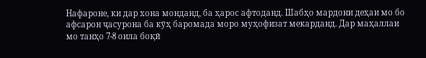Нафароне, ки дар хона монданд, ба ҳарос афтоданд. Шабҳо мардони деҳаи мо бо афсарон ҷасурона ба кӯҳ баромада моро муҳофизат мекарданд. Дар маҳаллаи мо танҳо 7-8 оила боқӣ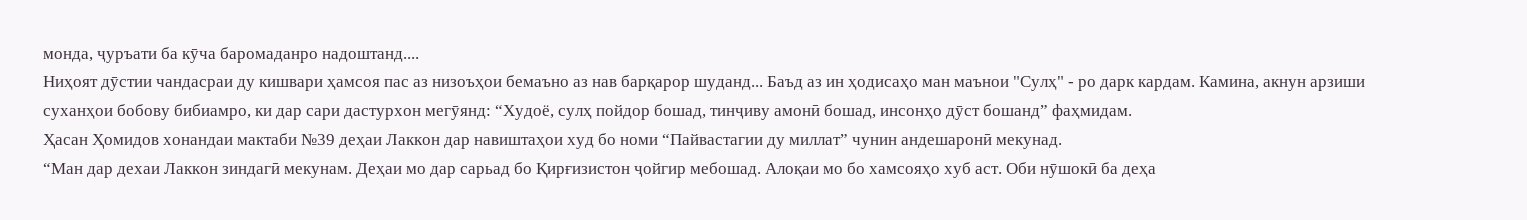монда, ҷуръати ба кӯча баромаданро надоштанд....
Ниҳоят дӯстии чандасраи ду кишвари ҳамсоя пас аз низоъҳои бемаъно аз нав барқарор шуданд... Баъд аз ин ҳодисаҳо ман маънои "Сулҳ" - ро дарк кардам. Камина, акнун арзиши суханҳои бобову бибиамро, ки дар сари дастурхон мегӯянд: “Худоё, сулҳ пойдор бошад, тинҷиву амонӣ бошад, инсонҳо дӯст бошанд” фаҳмидам.
Ҳасан Ҳомидов хонандаи мактаби №39 деҳаи Лаккон дар навиштаҳои худ бо номи “Пайвастагии ду миллат” чунин андешаронӣ мекунад.
“Ман дар дехаи Лаккон зиндагӣ мекунам. Деҳаи мо дар сарьад бо Қирғизистон ҷойгир мебошад. Алоқаи мо бо хамсояҳо хуб аст. Оби нӯшокӣ ба деҳа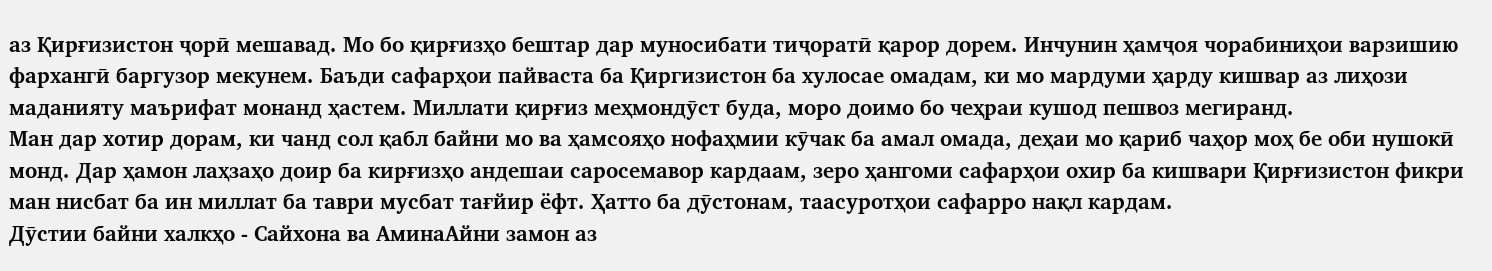аз Қирғизистон ҷорӣ мешавад. Мо бо қирғизҳо бештар дар муносибати тиҷоратӣ қарор дорем. Инчунин ҳамҷоя чорабиниҳои варзишию фархангӣ баргузор мекунем. Баъди сафарҳои пайваста ба Қиргизистон ба хулосае омадам, ки мо мардуми ҳарду кишвар аз лиҳози маданияту маърифат монанд ҳастем. Миллати қирғиз меҳмондӯст буда, моро доимо бо чеҳраи кушод пешвоз мегиранд.
Ман дар хотир дорам, ки чанд сол қабл байни мо ва ҳамсояҳо нофаҳмии кӯчак ба амал омада, деҳаи мо қариб чаҳор моҳ бе оби нушокӣ монд. Дар ҳамон лаҳзаҳо доир ба кирғизҳо андешаи саросемавор кардаам, зеро ҳангоми сафарҳои охир ба кишвари Қирғизистон фикри ман нисбат ба ин миллат ба таври мусбат тағйир ёфт. Ҳатто ба дӯстонам, таасуротҳои сафарро нақл кардам.
Дӯстии байни халкҳо - Сайхона ва АминаАйни замон аз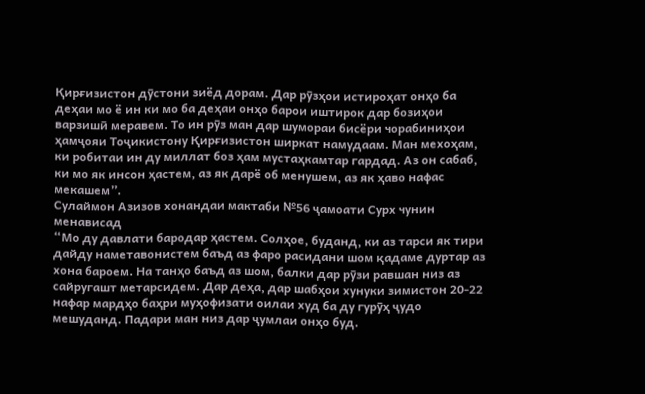Қирғизистон дӯстони зиёд дорам. Дар рӯзҳои истироҳат онҳо ба деҳаи мо ё ин ки мо ба деҳаи онҳо барои иштирок дар бозиҳои варзишӣ меравем. То ин рӯз ман дар шумораи бисёри чорабиниҳои ҳамҷояи Тоҷикистону Қирғизистон ширкат намудаам. Ман мехоҳам, ки робитаи ин ду миллат боз ҳам мустаҳкамтар гардад. Аз он сабаб, ки мо як инсон ҳастем, аз як дарё об менушем, аз як ҳаво нафас мекашем”.
Сулаймон Азизов хонандаи мактаби №56 ҷамоати Сурх чунин менависад
“Мо ду давлати бародар ҳастем. Солҳое, буданд, ки аз тарси як тири дайду наметавонистем баъд аз фаро расидани шом қадаме дуртар аз хона бароем. На танҳо баъд аз шом, балки дар рӯзи равшан низ аз сайругашт метарсидем. Дар деҳа, дар шабҳои хунуки зимистон 20-22 нафар мардҳо баҳри муҳофизати оилаи худ ба ду гурӯҳ ҷудо мешуданд. Падари ман низ дар ҷумлаи онҳо буд.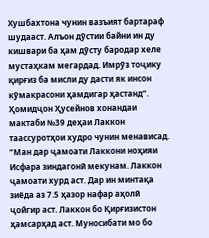Хушбахтона чунин вазъият бартараф шудааст. Алъон дӯстии байни ин ду кишвари ба ҳам дӯсту бародар хеле мустаҳкам мегардад. Имрӯз тоҷику қирғиз ба мисли ду дасти як инсон кӯмакрасони ҳамдигар ҳастанд”.
Ҳомидҷон Ҳусейнов хонандаи мактаби №39 деҳаи Лаккон таассуротҳои худро чунин менависад.
“Ман дар ҷамоати Лаккони ноҳияи Исфара зиндагонӣ мекунам. Лаккон ҷамоати хурд аст. Дар ин минтақа зиёда аз 7.5 ҳазор нафар аҳолӣ ҷойгир аст. Лаккон бо Қирғизистон ҳамсарҳад аст. Муносибати мо бо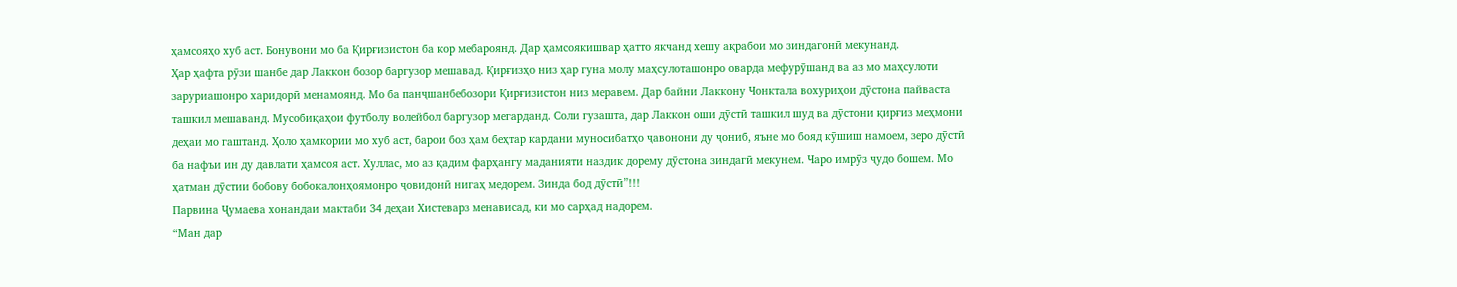ҳамсояҳо хуб аст. Бонувони мо ба Қирғизистон ба кор мебароянд. Дар ҳамсоякишвар ҳатто якчанд хешу ақрабои мо зиндагонӣ мекунанд.
Ҳар ҳафта рӯзи шанбе дар Лаккон бозор баргузор мешавад. Қирғизҳо низ ҳар гуна молу маҳсулоташонро оварда мефурӯшанд ва аз мо маҳсулоти заруриашонро харидорӣ менамоянд. Мо ба панҷшанбебозори Қирғизистон низ меравем. Дар байни Лаккону Чонктала вохуриҳои дӯстона пайваста ташкил мешаванд. Мусобиқаҳои футболу волейбол баргузор мегарданд. Соли гузашта, дар Лаккон оши дӯстӣ ташкил шуд ва дӯстони қирғиз меҳмони деҳаи мо гаштанд. Ҳоло ҳамкории мо хуб аст, барои боз ҳам беҳтар кардани муносибатҳо ҷавонони ду ҷониб, яъне мо бояд кӯшиш намоем, зеро дӯстӣ ба нафъи ин ду давлати ҳамсоя аст. Хуллас, мо аз қадим фарҳангу маданияти наздик дорему дӯстона зиндагӣ мекунем. Чаро имрӯз ҷудо бошем. Мо ҳатман дӯстии бобову бобокалонҳоямонро ҷовидонӣ нигаҳ медорем. Зинда бод дӯстӣ”!!!
Парвина Ҷумаева хонандаи мактаби 34 деҳаи Хистеварз менависад, ки мо сарҳад надорем.
“Ман дар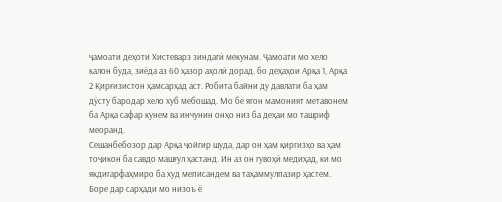ҷамоати деҳоти Хистеварз зиндагӣ мекунам. Ҷамоати мо хело калон буда, зиёда аз 60 ҳазор аҳолӣ дорад. бо деҳаҳои Арқа 1, Арқа 2 Қирғизистон ҳамсарҳад аст. Робита байни ду давлати ба ҳам дӯсту бародар хело хуб мебошад. Мо бе ягон мамоният метавонем ба Арқа сафар кунем ва инчунин онҳо низ ба деҳаи мо ташриф меоранд.
Сешанбебозор дар Арқа ҷойгир шуда, дар он ҳам қиргизҳо ва ҳам тоҷикон ба савдо машғул ҳастанд. Ин аз он гувоҳӣ медиҳад, ки мо якдигарфаҳмиро ба худ меписандем ва таҳаммулпазир ҳастем. Боре дар сарҳади мо низоъ ё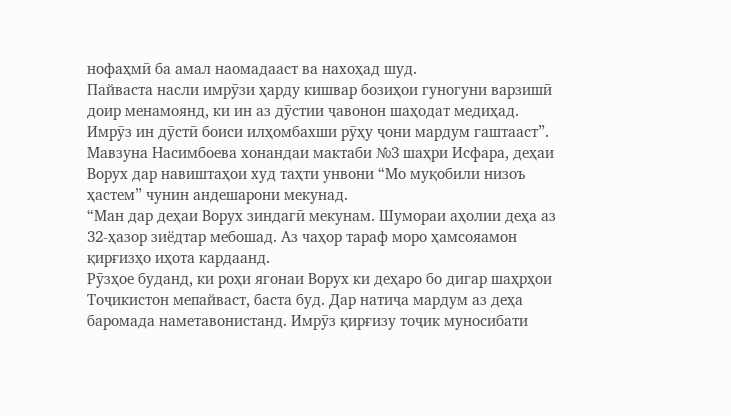нофаҳмӣ ба амал наомадааст ва нахоҳад шуд.
Пайваста насли имрӯзи ҳарду кишвар бозиҳои гуногуни варзишӣ доир менамоянд, ки ин аз дӯстии ҷавонон шаҳодат медиҳад. Имрӯз ин дӯстӣ боиси илҳомбахши рӯҳу ҷони мардум гаштааст”.
Мавзуна Насимбоева хонандаи мактаби №3 шаҳри Исфара, деҳаи Ворух дар навиштаҳои худ таҳти унвони “Мо муқобили низоъ ҳастем” чунин андешарони мекунад.
“Ман дар деҳаи Ворух зиндагӣ мекунам. Шумораи аҳолии деҳа аз 32-ҳазор зиёдтар мебошад. Аз чаҳор тараф моро ҳамсояамон қирғизҳо иҳота кардаанд.
Рӯзҳое буданд, ки роҳи ягонаи Ворух ки деҳаро бо дигар шаҳрҳои Тоҷикистон мепайваст, баста буд. Дар натиҷа мардум аз деҳа баромада наметавонистанд. Имрӯз қирғизу тоҷик муносибати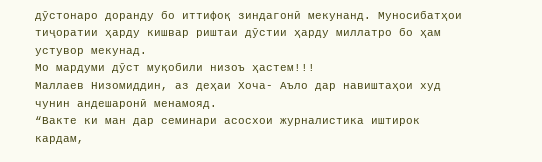дӯстонаро доранду бо иттифоқ зиндагонӣ мекунанд. Муносибатҳои тиҷоратии ҳарду кишвар риштаи дӯстии ҳарду миллатро бо ҳам устувор мекунад.
Мо мардуми дӯст муқобили низоъ ҳастем!!!
Маллаев Низомиддин, аз деҳаи Хоча- Аъло дар навиштаҳои худ чунин андешаронӣ менамояд.
“Вакте ки ман дар семинари асосхои журналистика иштирок кардам,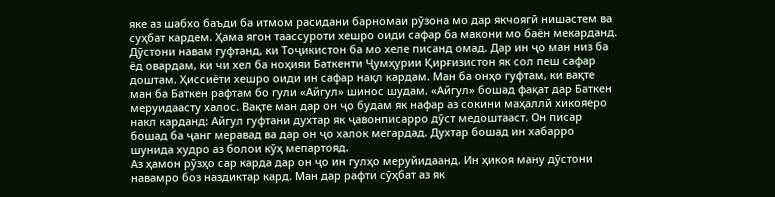яке аз шабхо баъди ба итмом расидани барномаи рӯзона мо дар якчоягӣ нишастем ва суҳбат кардем. Ҳама ягон таассуроти хешро оиди сафар ба макони мо баён мекарданд. Дӯстони навам гуфтанд, ки Тоҷикистон ба мо хеле писанд омад. Дар ин ҷо ман низ ба ёд овардам, ки чи хел ба ноҳияи Баткенти Ҷумҳурии Қирғизистон як сол пеш сафар доштам. Ҳиссиёти хешро оиди ин сафар нақл кардам. Ман ба онҳо гуфтам, ки вақте ман ба Баткен рафтам бо гули «Айгул» шинос шудам. «Айгул» бошад фақат дар Баткен меруидаасту халос. Вақте ман дар он ҷо будам як нафар аз сокини маҳаллӣ хикояеро накл карданд: Айгул гуфтани духтар як ҷавонписарро дӯст медоштааст. Он писар бошад ба ҷанг меравад ва дар он ҷо халок мегардад. Духтар бошад ин хабарро шунида худро аз болои кӯҳ мепартояд.
Аз ҳамон рӯзҳо сар карда дар он ҷо ин гулҳо меруйидаанд. Ин ҳикоя ману дӯстони навамро боз наздиктар кард. Ман дар рафти сӯҳбат аз як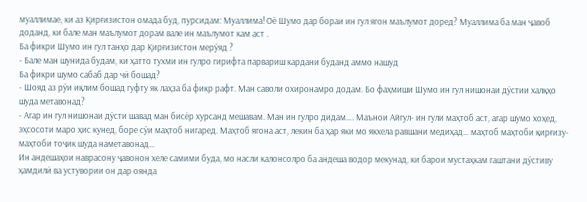муаллимае, ки аз Қирғизистон омада буд, пурсидам: Муаллима! Оё Шумо дар бораи ин гул ягон маълумот доред? Муаллима ба ман ҷавоб доданд, ки бале ман маълумот дорам вале ин маълумот кам аст .
Ба фикри Шумо ин гул танҳо дар Қирғизистон мерӯяд ?
- Бале ман шунида будам, ки ҳатто тухми ин гулро гирифта парвариш кардани буданд аммо нашуд
Ба фикри шумо сабаб дар чӣ бошад?
- Шояд аз рӯи иқлим бошад гуфту як лаҳза ба фикр рафт. Ман саволи охиронамро додам. Бо фаҳмиши Шумо ин гул нишонаи дӯстии халқҳо шуда метавонад?
- Агар ин гул нишонаи дӯсти шавад ман бисёр хурсанд мешавам. Ман ин гулро дидам…. Маънои Айгул- ин гули маҳтоб аст, агар шумо хоҳед, эҳсосоти маро ҳис кунед, боре сӯи маҳтоб нигаред. Маҳтоб ягона аст, лекин ба ҳар яки мо якхела равшани медиҳад… маҳтоб маҳтоби қирғизу- маҳтоби тоҷик шуда наметавонад…
Ин андешаҳои наврасону ҷавонон хеле самими буда, мо насли калонсолро ба андеша водор мекунад, ки барои мустаҳкам гаштани дӯстиву ҳамдилӣ ва устувории он дар оянда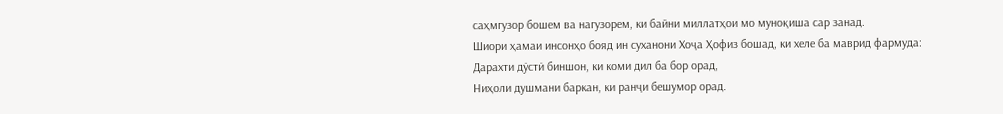саҳмгузор бошем ва нагузорем, ки байни миллатҳои мо муноқиша сар занад.
Шиори ҳамаи инсонҳо бояд ин суханони Хоҷа Ҳофиз бошад, ки хеле ба маврид фармуда:
Дарахти дӯстӣ биншон, ки коми дил ба бор орад,
Ниҳоли душмани баркан, ки ранҷи бешумор орад.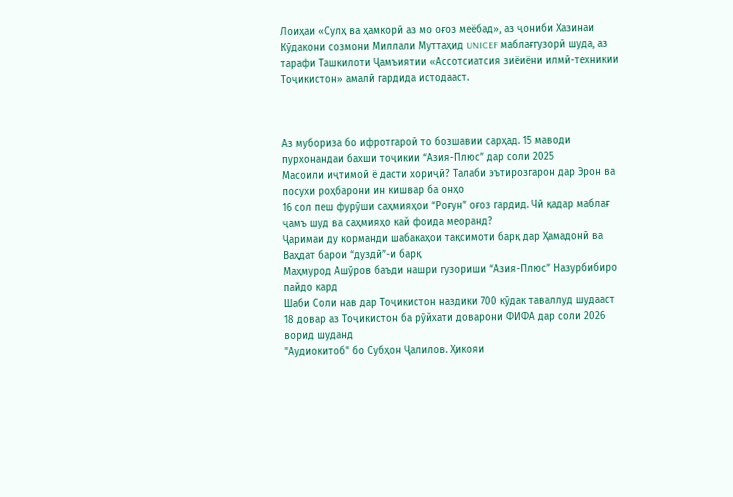Лоиҳаи «Сулҳ ва ҳамкорӣ аз мо оғоз меёбад», аз ҷониби Хазинаи Кӯдакони созмони Миллали Муттаҳид UNICEF маблағгузорӣ шуда, аз тарафи Ташкилоти Ҷамъиятии «Ассотсиатсия зиёиёни илмӣ-техникии Тоҷикистон» амалӣ гардида истодааст.



Аз мубориза бо ифротгароӣ то бозшавии сарҳад. 15 маводи пурхонандаи бахши тоҷикии “Азия-Плюс” дар соли 2025
Масоили иҷтимоӣ ё дасти хориҷӣ? Талаби эътирозгарон дар Эрон ва посухи роҳбарони ин кишвар ба онҳо
16 сол пеш фурӯши саҳмияҳои “Роғун” оғоз гардид. Чӣ қадар маблағ ҷамъ шуд ва саҳмияҳо кай фоида меоранд?
Ҷаримаи ду корманди шабакаҳои тақсимоти барқ дар Ҳамадонӣ ва Ваҳдат барои “дуздӣ”-и барқ
Маҳмурод Ашӯров баъди нашри гузориши “Азия-Плюс” Назурбибиро пайдо кард
Шаби Соли нав дар Тоҷикистон наздики 700 кӯдак таваллуд шудааст
18 довар аз Тоҷикистон ба рӯйхати доварони ФИФА дар соли 2026 ворид шуданд
"Аудиокитоб" бо Субҳон Ҷалилов. Ҳикояи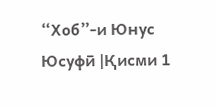“Хоб”-и Юнус Юсуфӣ |Қисми 1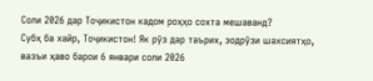Соли 2026 дар Тоҷикистон кадом роҳҳо сохта мешаванд?
Субҳ ба хайр, Тоҷикистон! Як рӯз дар таърих, зодрӯзи шахсиятҳо, вазъи ҳаво барои 6 январи соли 2026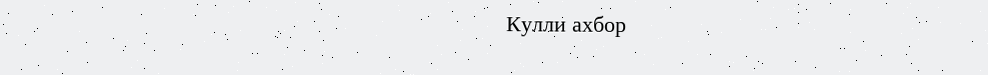Кулли ахбор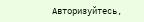Авторизуйтесь,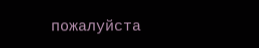пожалуйста